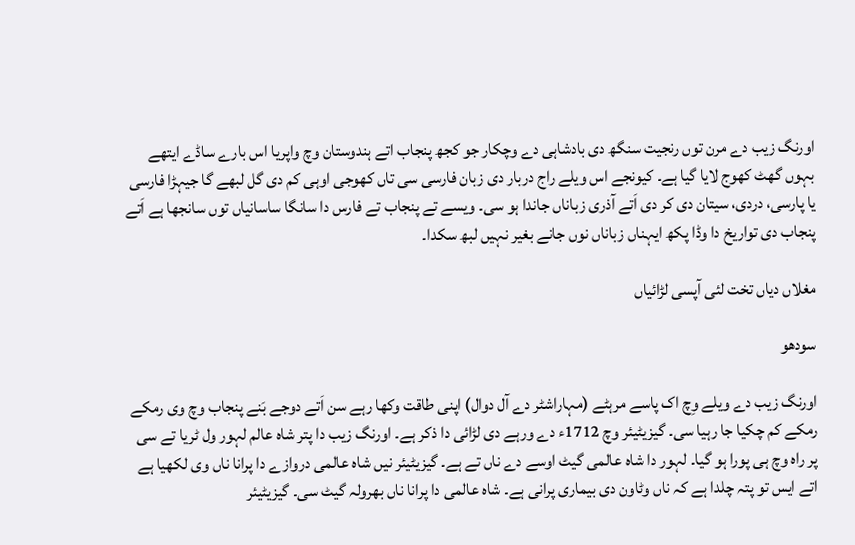اورنگ زیب دے مرن توں رنجیت سنگھ دی بادشاہی دے وچکار جو کجھ پنجاب اتے ہندوستان وچ واپریا اس بارے ساڈے ایتھے بہوں گھٹ کھوج لایا گیا ہے۔ کیونجے اس ویلے راج دربار دی زبان فارسی سی تاں کھوجی اوہی کم دی گل لبھے گا جیہڑا فارسی یا پارسی، دردی، سیتان دی کر دی اَتے آذری زباناں جاندا ہو سی۔ ویسے تے پنجاب تے فارس دا سانگا ساسانیاں توں سانجھا ہے اَتے پنجاب دی تواریخ دا وڈا پکھ ایہناں زباناں نوں جانے بغیر نہیں لبھ سکدا۔

مغلاں دیاں تخت لئی آپسی لڑائیاں

سودھو

اورنگ زیب دے ویلے وِچ اک پاسے مرہٹے (مہاراشٹر دے آل دوال) اپنی طاقت وکھا رہے سن اَتے دوجے بَنے پنجاب وچ وی رمکے رمکے کم چکیا جا رہیا سی۔ گیزیٹیئر وچ 1712ء دے ورہے دی لڑائی دا ذکر ہے۔ اورنگ زیب دا پتر شاہ عالم لہور ول ٹریا تے سی پر راہ وچ ہی پورا ہو گیا۔ لہور دا شاہ عالمی گیٹ اوسے دے ناں تے ہے۔ گیزیٹیئر نیں شاہ عالمی دروازے دا پرانا ناں وی لکھیا ہے اتے ایس تو پتہ چلدا ہے کہ ناں وٹاون دی بیماری پرانی ہے۔ شاہ عالمی دا پرانا ناں بھرولہ گیٹ سی۔ گیزیٹیئر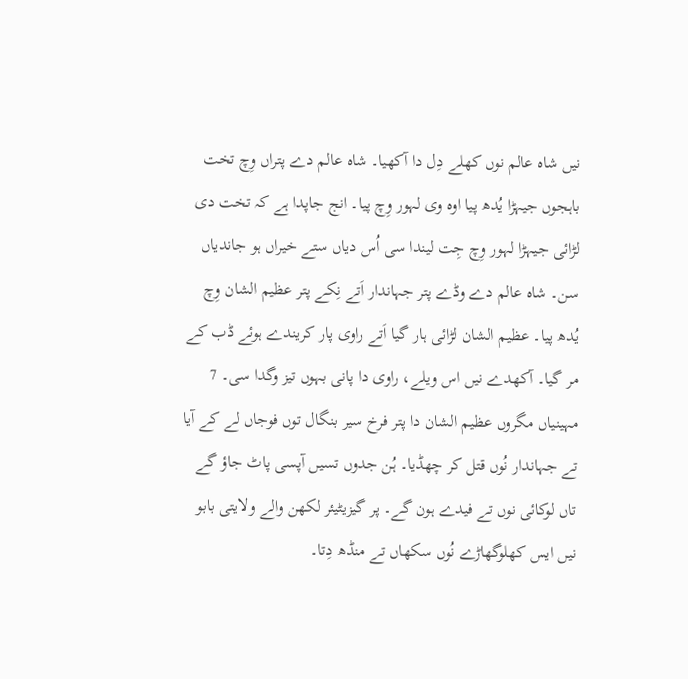نیں شاہ عالم نوں کھلے دِل دا آکھیا۔ شاہ عالم دے پتراں وِچ تخت باہجوں جیہڑا یُدھ پیا اوہ وی لہور وِچ پیا۔ انج جاپدا ہے کہ تخت دی لڑائی جیہڑا لہور وِچ جِت لیندا سی اُس دیاں ستے خیراں ہو جاندیاں سن۔ شاہ عالم دے وڈے پتر جہاندار اَتے نِکے پتر عظیم الشان وِچ یُدھ پیا۔ عظیم الشان لڑائی ہار گیا اَتے راوی پار کریندے ہوئے ڈب کے مر گیا۔ آکھدے نیں اس ویلے، راوی دا پانی بہوں تیز وگدا سی۔ 7 مہینیاں مگروں عظیم الشان دا پتر فرخ سیر بنگال توں فوجاں لے کے آیا تے جہاندار نُوں قتل کر چھڈیا۔ ہُن جدوں تسیں آپسی پاٹ جاؤ گے تاں لوکائی نوں تے فیدے ہون گے۔ پر گیزیٹیئر لکھن والے ولایتی بابو نیں ایس کھلوگھاڑے نُوں سکھاں تے منڈھ دِتا۔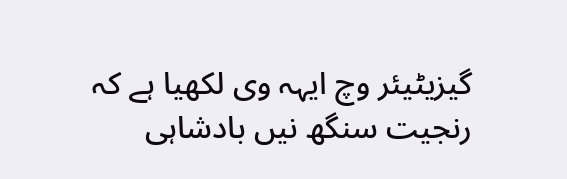گیزیٹیئر وچ ایہہ وی لکھیا ہے کہ رنجیت سنگھ نیں بادشاہی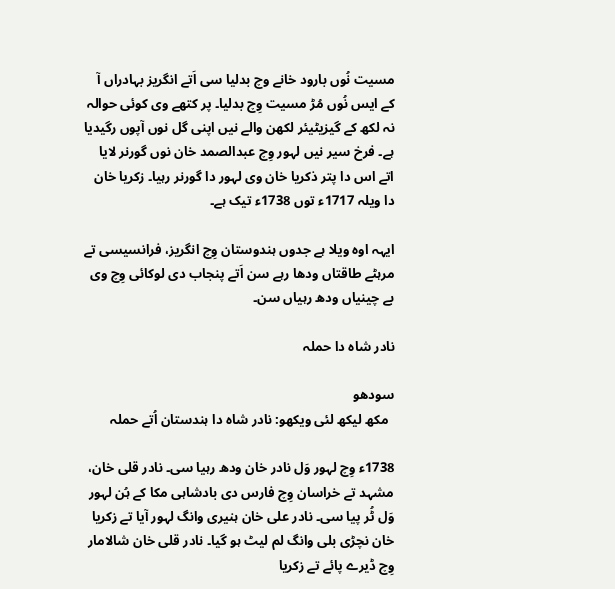مسیت نُوں بارود خانے وچ بدلیا سی اَتے انگریز بہادراں آ کے ایس نُوں مُڑ مسیت وِچ بدلیا۔ پر کتھے وی کوئی حوالہ نہ لکھ کے گیزیٹیئر لکھن والے نیں اپنی گل نوں آپوں رگیدیا ہے۔ فرخ سیر نیں لہور وِچ عبدالصمد خان نوں گورنر لایا اتے اس دا پتر ذکریا خان وی لہور دا گورنر رہیا۔ زکریا خان دا ویلہ 1717ء توں 1738ء تیک ہے۔

ایہہ اوہ ویلا ہے جدوں ہندوستان وِچ انگریز، فرانسیسی تے مرہٹے طاقتاں ودھا رہے سن اَتے پنجاب دی لوکائی وِچ وی بے چینیاں ودھ رہیاں سن۔

نادر شاہ دا حملہ

سودھو
  مکھ لیکھ لئی ویکھو: نادر شاہ دا ہندستان اُتے حملہ

1738ء وِچ لہور وَل نادر خان ودھ رہیا سی۔ نادر قلی خان، مشہد تے خراسان وِچ فارس دی بادشاہی مکا کے ہُن لہور وَل ٹُر پیا سی۔ نادر علی خان ہنیری وانگ لہور آیا تے زکریا خان نچڑی بلی وانگ لم لیٹ ہو گیا۔ نادر قلی خان شالامار وِچ ڈیرے پائے تے زکریا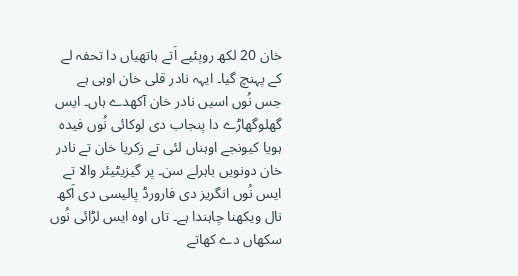خان 20 لکھ روپئیے اَتے ہاتھیاں دا تحفہ لے کے پہنچ گیا۔ ایہہ نادر قلی خان اوہی ہے جس نُوں اسیں نادر خان آکھدے ہاں۔ ایس گھلوگھاڑے دا پنجاب دی لوکائی نُوں فیدہ ہویا کیونجے اوہناں لئی تے زکریا خان تے نادر خان دونویں باہرلے سن۔ پر گیزیٹیئر والا تے ایس نُوں انگریز دی فارورڈ پالیسی دی اَکھ نال ویکھنا چاہندا ہے۔ تاں اوہ ایس لڑائی نُوں سکھاں دے کھاتے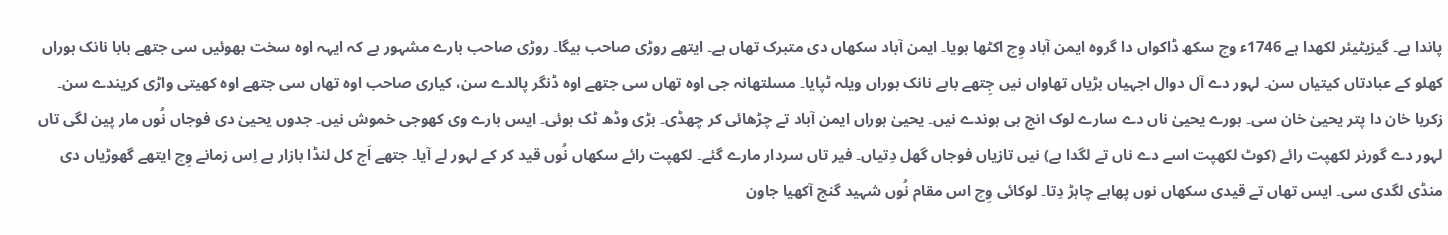پاندا ہے۔ گیزیٹیئر لکھدا ہے 1746ء وچ سکھ ڈاکواں دا گروہ ایمن آباد وِچ اکٹھا ہویا۔ ایمن آباد سکھاں دی متبرک تھاں ہے۔ ایتھے روڑی صاحب ہیگا۔ روڑی صاحب بارے مشہور ہے کہ ایہہ اوہ سخت بھوئیں سی جتھے بابا نانک ہوراں کھلو کے عبادتاں کیتیاں سن۔ لہور دے آل دوال اجہیاں بڑیاں تھاواں نیں جِتھے بابے نانک ہوراں ویلہ ٹپایا۔ مسلتھانہ جی اوہ تھاں سی جتھے اوہ ڈنگر پالدے سن، کیاری صاحب اوہ تھاں سی جتھے اوہ کھیتی واڑی کریندے سن۔ زکریا خان دا پتر یحییٰ خان سی۔ ہورے یحییٰ ناں دے سارے لوک انج ہی ہوندے نیں۔ یحییٰ ہوراں ایمن آباد تے چڑھائی کر چھڈی۔ بڑی وڈھ ٹک ہوئی۔ ایس بارے وی کھوجی خموش نیں۔ جدوں یحییٰ دی فوجاں نُوں مار پین لگی تاں لہور دے گورنر لکھپت رائے (کوٹ لکھپت اسے دے ناں تے لگدا ہے) نیں تازیاں فوجاں گھل دِتیاں۔ فیر تاں سردار مارے گئے۔ لکھپت رائے سکھاں نُوں قید کر کے لہور لے آیا۔ جتھے اَج کل لنڈا بازار ہے اِس زمانے وِچ ایتھے گھوڑیاں دی منڈی لگدی سی۔ ایس تھاں تے قیدی سکھاں نوں پھاہے چاہڑ دِتا۔ لوکائی وِچ اس مقام نُوں شہید گنج آکھیا جاون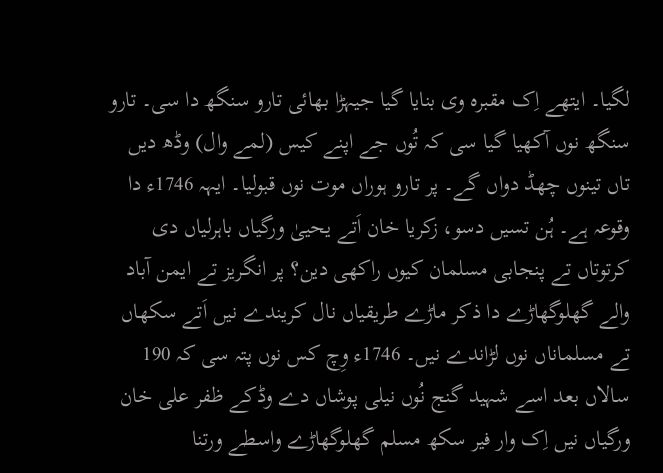لگیا۔ ایتھے اِک مقبرہ وی بنایا گیا جیہڑا بھائی تارو سنگھ دا سی۔ تارو سنگھ نوں آکھیا گیا سی کہ تُوں جے اپنے کیس (لمے وال) وڈھ دیں تاں تینوں چھڈ دواں گے۔ پر تارو ہوراں موت نوں قبولیا۔ ایہہ 1746ء دا وقوعہ ہے۔ ہُن تسیں دسو، زکریا خان اَتے یحییٰ ورگیاں باہرلیاں دی کرتوتاں تے پنجابی مسلمان کیوں راکھی دین؟ پر انگریز تے ایمن آباد والے گھلوگھاڑے دا ذکر ماڑے طریقیاں نال کریندے نیں اَتے سکھاں تے مسلماناں نوں لڑاندے نیں۔ 1746ء وِچ کس نوں پتہ سی کہ 190 سالاں بعد اسے شہید گنج نُوں نیلی پوشاں دے وڈکے ظفر علی خان ورگیاں نیں اِک وار فیر سکھ مسلم گھلوگھاڑے واسطے ورتنا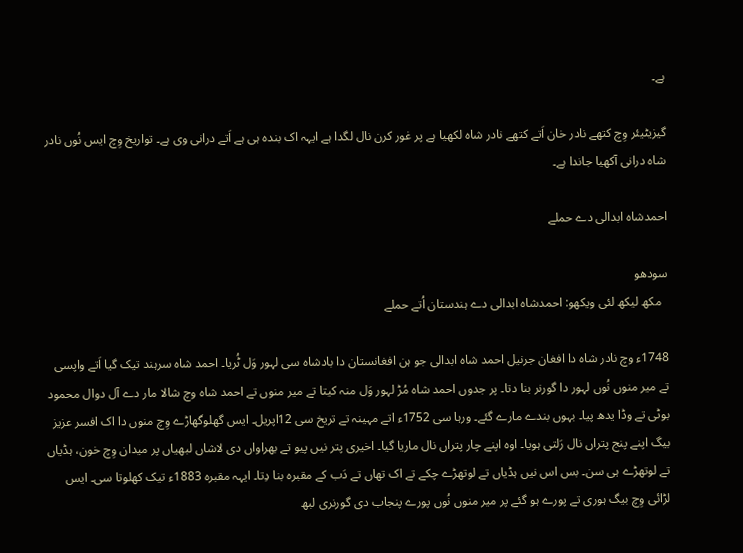ہے۔

گیزیٹیئر وِچ کتھے نادر خان اَتے کتھے نادر شاہ لکھیا ہے پر غور کرن نال لگدا ہے ایہہ اک بندہ ہی ہے اَتے درانی وی ہے۔ تواریخ وِچ ایس نُوں نادر شاہ درانی آکھیا جاندا ہے۔

احمدشاہ ابدالی دے حملے

سودھو
  مکھ لیکھ لئی ویکھو: احمدشاہ ابدالی دے ہندستان اُتے حملے

1748ء وچ نادر شاہ دا افغان جرنیل احمد شاہ ابدالی جو ہن افغانستان دا بادشاہ سی لہور وَل ٹُریا۔ احمد شاہ سرہند تیک گیا اَتے واپسی تے میر منوں نُوں لہور دا گورنر بنا دتا۔ پر جدوں احمد شاہ مُڑ لہور وَل منہ کیتا تے میر منوں تے احمد شاہ وچ شالا مار دے آل دوال محمود بوٹی تے وڈا یدھ پیا۔ بہوں بندے مارے گئے۔ ورہا سی 1752ء اتے مہینہ تے تریخ سی 12اپریل۔ ایس گھلوگھاڑے وِچ منوں دا اک افسر عزیز بیگ اپنے پنج پتراں نال رَلتی ہویا۔ اوہ اپنے چار پتراں نال ماریا گیا۔ اخیری پتر نیں پیو تے بھراواں دی لاشاں لبھیاں پر میدان وِچ خون، ہڈیاں تے لوتھڑے ہی سن۔ بس اس نیں ہڈیاں تے لوتھڑے چکے تے اک تھاں تے دَب کے مقبرہ بنا دِتا۔ ایہہ مقبرہ 1883ء تیک کھلوتا سی۔ ایس لڑائی وِچ بیگ ہوری تے پورے ہو گئے پر میر منوں نُوں پورے پنجاب دی گورنری لبھ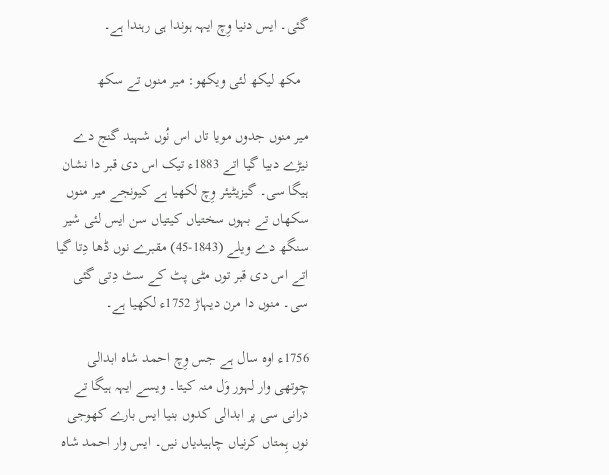گئی۔ ایس دنیا وِچ ایہہ ہوندا ہی رہندا ہے۔

  مکھ لیکھ لئی ویکھو: میر منوں تے سکھ

میر منوں جدوں مویا تاں اس نُوں شہید گنج دے نیڑے دبیا گیا اتے 1883ء تیک اس دی قبر دا نشان ہیگا سی۔ گیزیٹیئر وِچ لکھیا ہے کیونجے میر منوں سکھاں تے بہوں سختیاں کیتیاں سن ایس لئی شیر سنگھ دے ویلے (1843-45) مقبرے نوں ڈھا دِتا گیا اتے اس دی قبر توں مٹی پٹ کے سٹ دِتی گئی سی۔ منوں دا مرن دیہاڑ 1752ء لکھیا ہے۔

1756ء اوہ سال ہے جس وِچ احمد شاہ ابدالی چوتھی وار لہور وَل منہ کیتا۔ ویسے ایہہ ہیگا تے درانی سی پر ابدالی کدوں بنیا ایس بارے کھوجی نوں ہِمتاں کرنیاں چاہیدیاں نیں۔ ایس وار احمد شاہ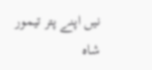نیں اپنے پتر تیمور شاہ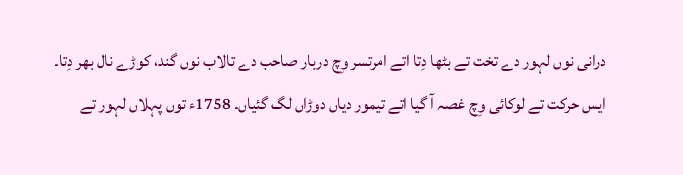درانی نوں لہور دے تخت تے بٹھا دِتا اتے امرتسر وِچ دربار صاحب دے تالاب نوں گند، کوڑے نال بھر دِتا۔ ایس حرکت تے لوکائی وِچ غصہ آ گیا اتے تیمور دیاں دوڑاں لگ گئیاں۔ 1758ء توں پہلاں لہور تے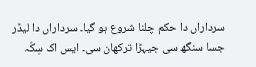سرداراں دا حکم چلنا شروع ہو گیا۔ سرداراں دا لیڈر جسا سنگھ سی جیہڑا ترکھان سی۔ ایس اک سِکّہ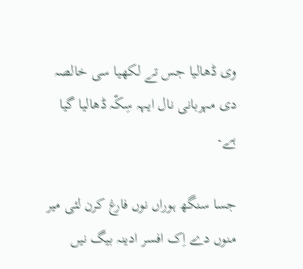وی ڈھالیا جس تے لکھیا سی خالصہ دی مہربانی نال ایہہ سِکّہ ڈھالیا گیا ہے۔

جسا سنگھ ہوراں نوں فارغ کرن لئی میر منوں دے اِک افسر ادینہ بیگ نیں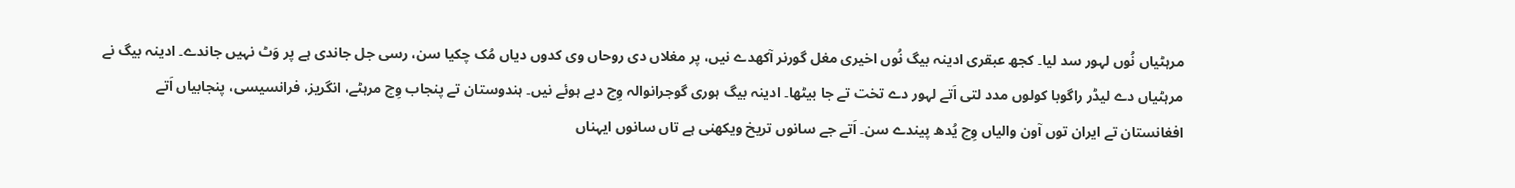مرہٹیاں نُوں لہور سد لیا۔ کجھ عبقری ادینہ بیگ نُوں اخیری مغل گورنر آکھدے نیں، پر مغلاں دی روحاں وی کدوں دیاں مُک چکیا سن، رسی جل جاندی ہے پر وَٹ نہیں جاندے۔ ادینہ بیگ نے مرہٹیاں دے لیڈر راگوبا کولوں مدد لتی اَتے لہور دے تخت تے جا بیٹھا۔ ادینہ بیگ ہوری گوجرانوالہ وِچ دبے ہوئے نیں۔ ہندوستان تے پنجاب وِچ مرہٹے، انگریز، فرانسیسی، پنجابیاں اَتے افغانستان تے ایران توں آون والیاں وِچ یُدھ پیندے سن۔ اَتے جے سانوں تریخ ویکھنی ہے تاں سانوں ایہناں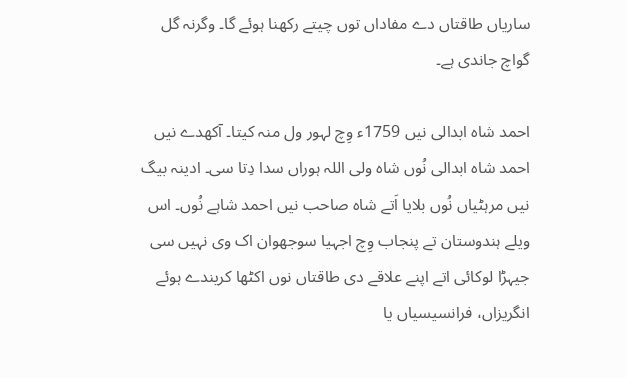ساریاں طاقتاں دے مفاداں توں چیتے رکھنا ہوئے گا۔ وگرنہ گل گواچ جاندی ہے۔

احمد شاہ ابدالی نیں 1759ء وِچ لہور ول منہ کیتا۔ آکھدے نیں احمد شاہ ابدالی نُوں شاہ ولی اللہ ہوراں سدا دِتا سی۔ ادینہ بیگ نیں مرہٹیاں نُوں بلایا اَتے شاہ صاحب نیں احمد شاہے نُوں۔ اس ویلے ہندوستان تے پنجاب وِچ اجہیا سوجھوان اک وی نہیں سی جیہڑا لوکائی اتے اپنے علاقے دی طاقتاں نوں اکٹھا کریندے ہوئے انگریزاں، فرانسیسیاں یا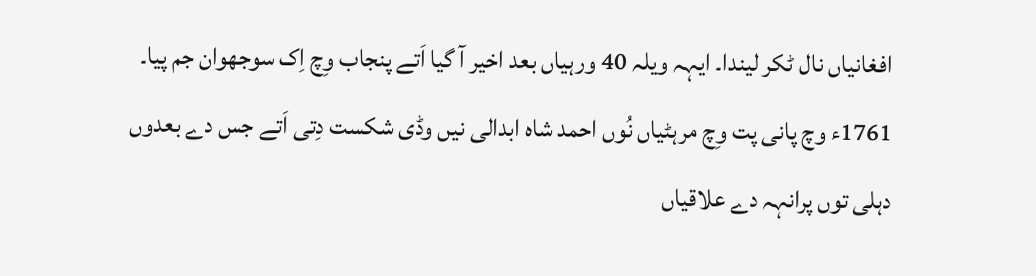افغانیاں نال ٹکر لیندا۔ ایہہ ویلہ 40 ورہیاں بعد اخیر آ گیا اَتے پنجاب وِچ اِک سوجھوان جم پیا۔ 1761ء وچ پانی پت وِچ مرہٹیاں نُوں احمد شاہ ابدالی نیں وڈی شکست دِتی اَتے جس دے بعدوں دہلی توں پرانہہ دے علاقیاں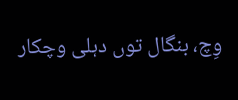وِچ، بنگال توں دہلی وچکار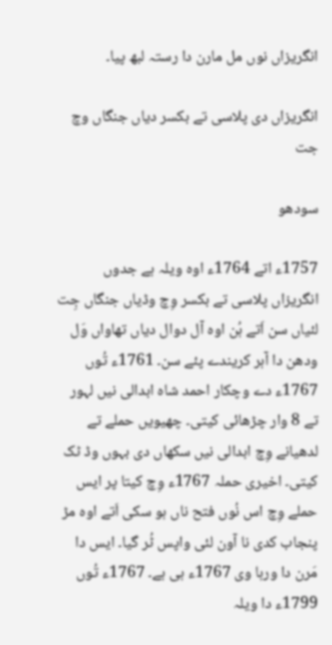انگریزاں نوں مل مارن دا رستہ لبھ پیا۔

انگریزاں دی پلاسی تے بکسر دیاں جنگاں وچ جت

سودھو

1757ء اتے 1764ء اوہ ویلہ ہے جدوں انگریزاں پلاسی تے بکسر وِچ وڈیاں جنگاں جِت لئیاں سن اَتے ہُن اوہ آل دوال دیاں تھاواں وَل ودھن دا آہر کریندے پئے سن۔ 1761ء تُوں 1767ء دے وچکار احمد شاہ ابدالی نیں لہور تے 8 وار چڑھائی کیتی۔ چھیویں حملے تے لدھیانے وِچ ابدالی نیں سکھاں دی بہوں وڈ ٹک کیتی۔ اخیری حملہ 1767ء وِچ کیتا پر ایس حملے وِچ اس نُوں فتح ناں ہو سکی اَتے اوہ مڑ پنجاب کدی نا آون لئی واپس ٹُر گیا۔ ایس دا مَرن دا ورہا وی 1767ء ہی ہے۔ 1767ء تُوں 1799ء دا ویلہ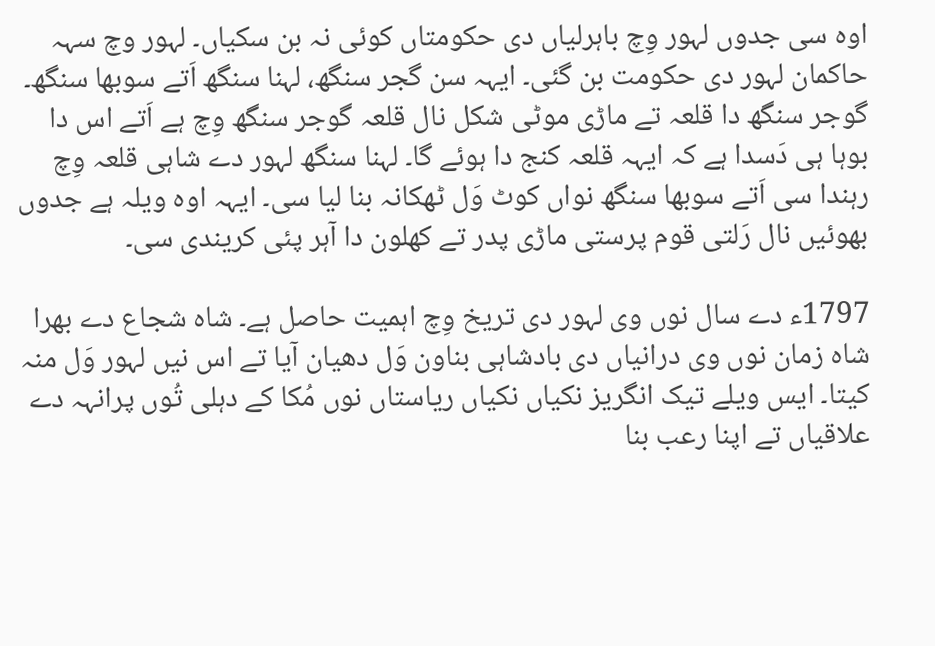اوہ سی جدوں لہور وِچ باہرلیاں دی حکومتاں کوئی نہ بن سکیاں۔ لہور وچ سہہ حاکمان لہور دی حکومت بن گئی۔ ایہہ سن گجر سنگھ، لہنا سنگھ اَتے سوبھا سنگھ۔ گوجر سنگھ دا قلعہ تے ماڑی موٹی شکل نال قلعہ گوجر سنگھ وِچ ہے اَتے اس دا بوہا ہی دَسدا ہے کہ ایہہ قلعہ کنج دا ہوئے گا۔ لہنا سنگھ لہور دے شاہی قلعہ وِچ رہندا سی اَتے سوبھا سنگھ نواں کوٹ وَل ٹھکانہ بنا لیا سی۔ ایہہ اوہ ویلہ ہے جدوں بھوئیں نال رَلتی قوم پرستی ماڑی پدر تے کھلون دا آہر پئی کریندی سی۔

1797ء دے سال نوں وی لہور دی تریخ وِچ اہمیت حاصل ہے۔ شاہ شجاع دے بھرا شاہ زمان نوں وی درانیاں دی بادشاہی بناون وَل دھیان آیا تے اس نیں لہور وَل منہ کیتا۔ ایس ویلے تیک انگریز نکیاں نکیاں ریاستاں نوں مُکا کے دہلی تُوں پرانہہ دے علاقیاں تے اپنا رعب بنا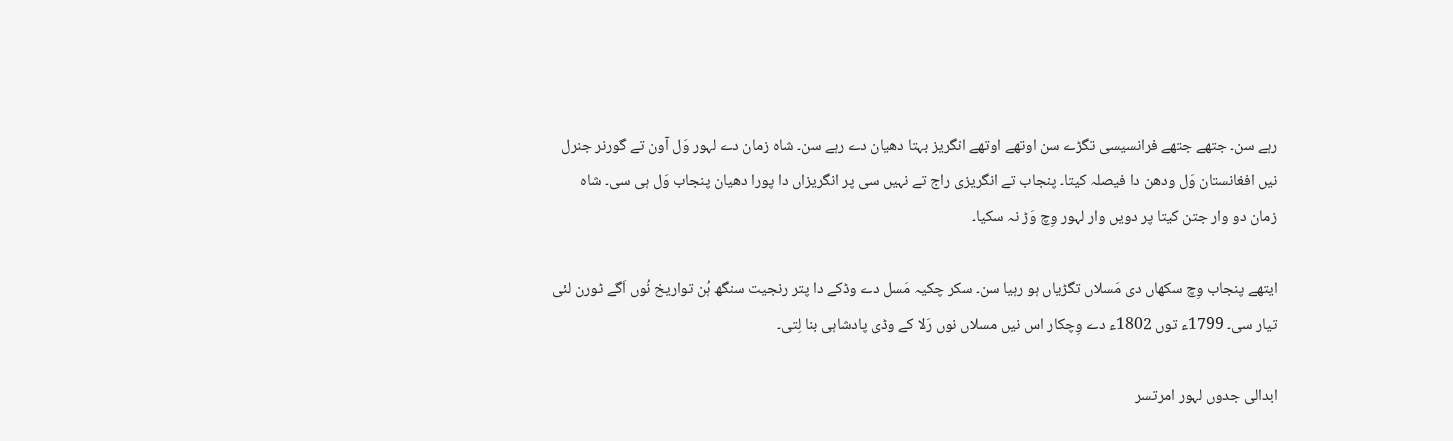رہے سن۔ جتھے جتھے فرانسیسی تگڑے سن اوتھے اوتھے انگریز بہتا دھیان دے رہے سن۔ شاہ زمان دے لہور وَل آون تے گورنر جنرل نیں افغانستان وَل ودھن دا فیصلہ کیتا۔ پنجاب تے انگریزی راج تے نہیں سی پر انگریزاں دا پورا دھیان پنجاب وَل ہی سی۔ شاہ زمان دو وار جتن کیتا پر دویں وار لہور وِچ وَڑ نہ سکیا۔

ایتھے پنجاب وِچ سکھاں دی مَسلاں تگڑیاں ہو رہیا سن۔ سکر چکیہ مَسل دے وڈکے دا پتر رنجیت سنگھ ہُن تواریخ نُوں اَگے ٹورن لئی تیار سی۔ 1799ء توں 1802ء دے وِچکار اس نیں مسلاں نوں رَلا کے وڈی پادشاہی بنا لِتی۔

ابدالی جدوں لہور امرتسر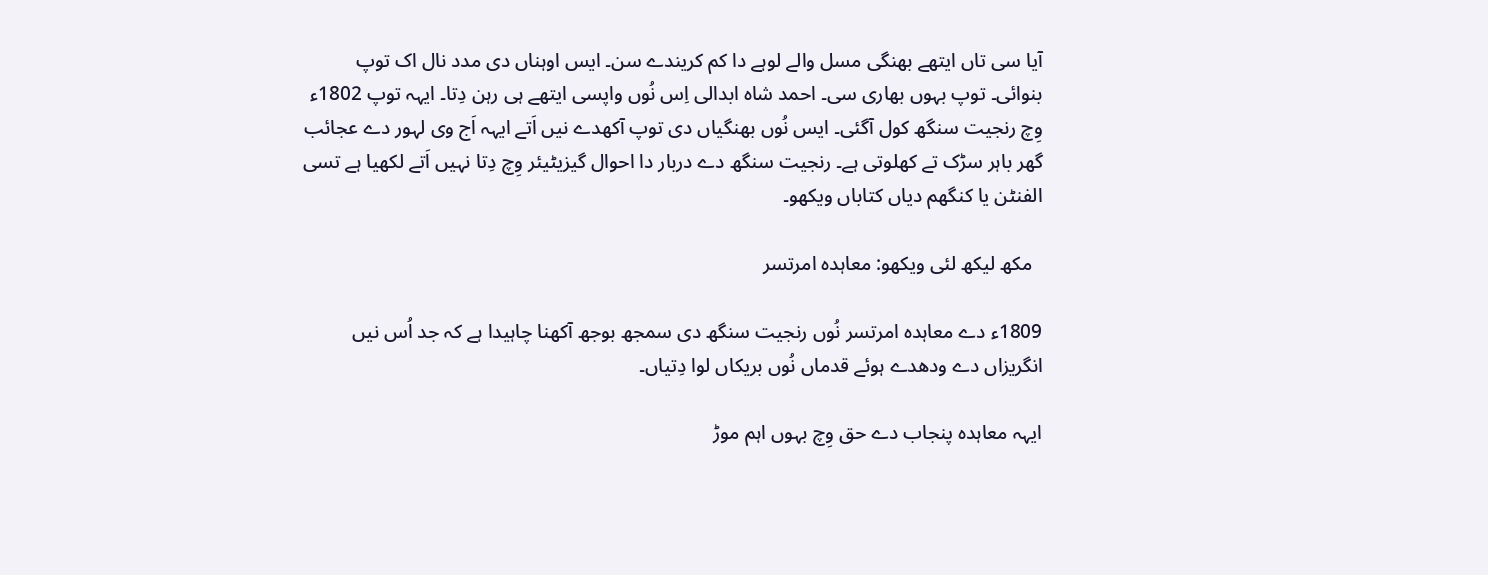آیا سی تاں ایتھے بھنگی مسل والے لوہے دا کم کریندے سن۔ ایس اوہناں دی مدد نال اک توپ بنوائی۔ توپ بہوں بھاری سی۔ احمد شاہ ابدالی اِس نُوں واپسی ایتھے ہی رہن دِتا۔ ایہہ توپ 1802ء وِچ رنجیت سنگھ کول آگئی۔ ایس نُوں بھنگیاں دی توپ آکھدے نیں اَتے ایہہ اَج وی لہور دے عجائب گھر باہر سڑک تے کھلوتی ہے۔ رنجیت سنگھ دے دربار دا احوال گیزیٹیئر وِچ دِتا نہیں اَتے لکھیا ہے تسی الفنٹن یا کنگھم دیاں کتاباں ویکھو۔

  مکھ لیکھ لئی ویکھو: معاہدہ امرتسر

1809ء دے معاہدہ امرتسر نُوں رنجیت سنگھ دی سمجھ بوجھ آکھنا چاہیدا ہے کہ جد اُس نیں انگریزاں دے ودھدے ہوئے قدماں نُوں بریکاں لوا دِتیاں۔

ایہہ معاہدہ پنجاب دے حق وِچ بہوں اہم موڑ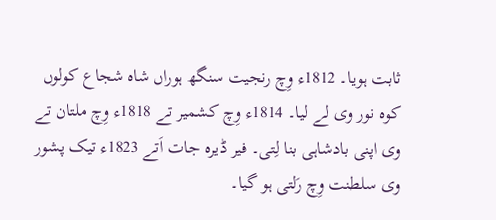ثابت ہویا۔ 1812ء وِچ رنجیت سنگھ ہوراں شاہ شجاع کولوں کوہ نور وی لے لیا۔ 1814ء وِچ کشمیر تے 1818ء وِچ ملتان تے وی اپنی بادشاہی بنا لِتی۔ فیر ڈیرہ جات اَتے 1823ء تیک پشور وی سلطنت وِچ رَلتی ہو گیا۔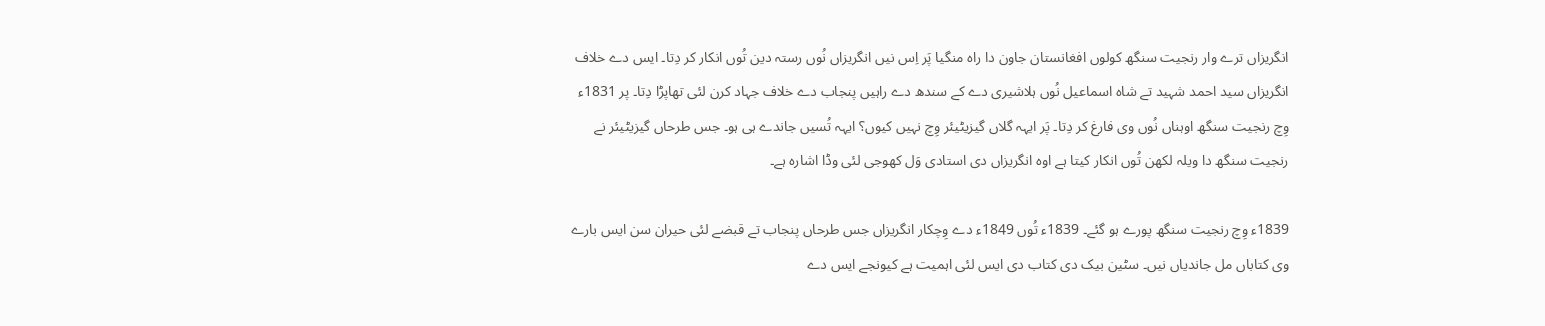انگریزاں ترے وار رنجیت سنگھ کولوں افغانستان جاون دا راہ منگیا پَر اِس نیں انگریزاں نُوں رستہ دین تُوں انکار کر دِتا۔ ایس دے خلاف انگریزاں سید احمد شہید تے شاہ اسماعیل نُوں ہلاشیری دے کے سندھ دے راہیں پنجاب دے خلاف جہاد کرن لئی تھاپڑا دِتا۔ پر 1831ء وِچ رنجیت سنگھ اوہناں نُوں وی فارغ کر دِتا۔ پَر ایہہ گلاں گیزیٹیئر وِچ نہیں کیوں؟ ایہہ تُسیں جاندے ہی ہو۔ جس طرحاں گیزیٹیئر نے رنجیت سنگھ دا ویلہ لکھن تُوں انکار کیتا ہے اوہ انگریزاں دی استادی وَل کھوجی لئی وڈا اشارہ ہے۔

1839ء وِچ رنجیت سنگھ پورے ہو گئے۔ 1839ء تُوں 1849ء دے وِچکار انگریزاں جس طرحاں پنجاب تے قبضے لئی حیران سن ایس بارے وی کتاباں مل جاندیاں نیں۔ سٹین بیک دی کتاب دی ایس لئی اہمیت ہے کیونجے ایس دے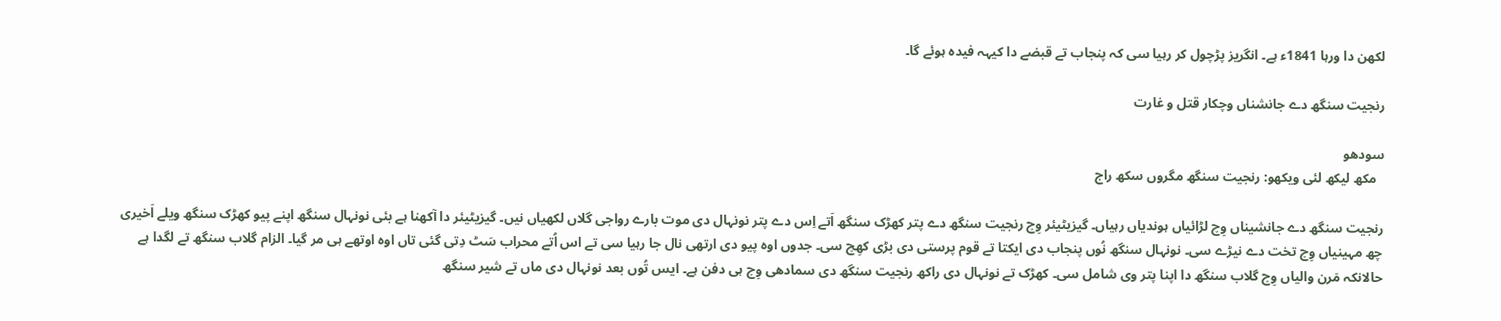لکھن دا ورہا 1841ء ہے۔ انگریز پڑچول کر رہیا سی کہ پنجاب تے قبضے دا کیہہ فیدہ ہوئے گا۔

رنجیت سنگھ دے جانشناں وچکار قتل و غارت

سودھو
  مکھ لیکھ لئی ویکھو: رنجیت سنگھ مگروں سکھ راج

رنجیت سنگھ دے جانشیناں وِچ لڑائیاں ہوندیاں رہیاں۔ گیزیٹیئر وِچ رنجیت سنگھ دے پتر کھڑک سنگھ اَتے اِس دے پتر نونہال دی موت بارے رواجی گلاں لکھیاں نیں۔ گیزیٹیئر دا آکھنا ہے بئی نونہال سنگھ اپنے پیو کھڑک سنگھ ویلے اَخیری چھ مہینیاں وِچ تخت دے نیڑے سی۔ نونہال سنگھ نُوں پنجاب دی ایکتا تے قوم پرستی دی بڑی کھِچ سی۔ جدوں اوہ پیو دی ارتھی نال جا رہیا سی تے اس اُتے محراب سَٹ دِتی گئی تاں اوہ اوتھے ہی مر گیا۔ الزام گلاب سنگھ تے لگدا ہے حالانکہ مَرن والیاں وِچ گلاب سنگھ دا اپنا پتر وی شامل سی۔ کھڑک تے نونہال دی راکھ رنجیت سنگھ دی سمادھی وِچ ہی دفن ہے۔ ایس تُوں بعد نونہال دی ماں تے شیر سنگھ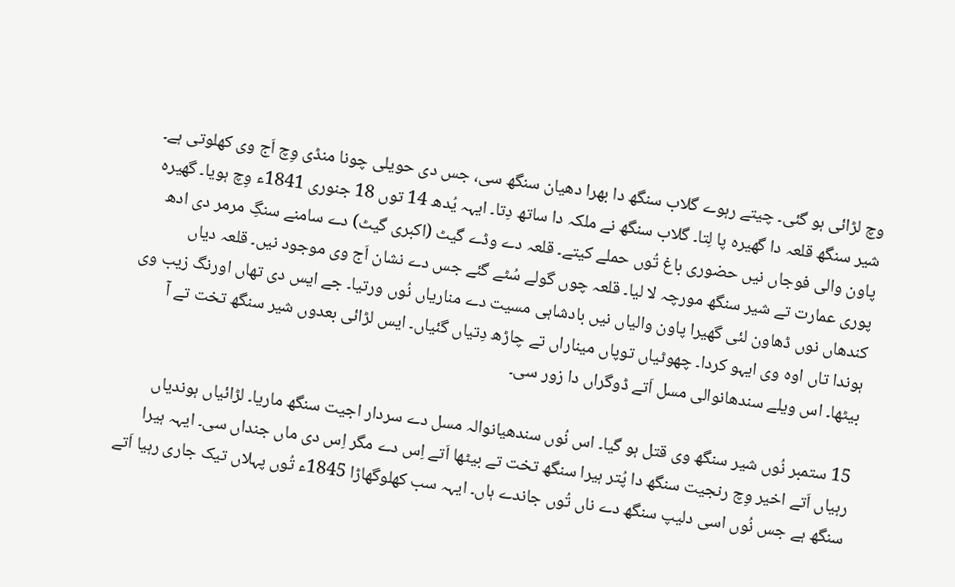وچ لڑائی ہو گئی۔ چیتے رہوے گلاب سنگھ دا بھرا دھیان سنگھ سی، جس دی حویلی چونا منڈی وِچ اَج وی کھلوتی ہے۔ شیر سنگھ قلعہ دا گھیرہ پا لِتا۔ گلاب سنگھ نے ملکہ دا ساتھ دِتا۔ ایہہ یُدھ 14 توں 18 جنوری 1841ء وِچ ہویا۔ گھیرہ پاون والی فوجاں نیں حضوری باغ تُوں حملے کیتے۔ قلعہ دے وڈے گیٹ (اکبری گیٹ) دے سامنے سنگِ مرمر دی ادھ پوری عمارت تے شیر سنگھ مورچہ لا لیا۔ قلعہ چوں گولے سُٹے گئے جس دے نشان اَج وی موجود نیں۔ قلعہ دیاں کندھاں نوں ڈھاون لئی گھیرا پاون والیاں نیں بادشاہی مسیت دے مناریاں نُوں ورتیا۔ جے ایس دی تھاں اورنگ زیب وی ہوندا تاں اوہ وی ایہو کردا۔ چھوٹیاں توپاں میناراں تے چاڑھ دِتیاں گئیاں۔ ایس لڑائی بعدوں شیر سنگھ تخت تے آ بیٹھا۔ اس ویلے سندھانوالی مسل اَتے ڈوگراں دا زور سی۔

15 ستمبر نُوں شیر سنگھ وی قتل ہو گیا۔ اس نُوں سندھیانوالہ مسل دے سردار اجیت سنگھ ماریا۔ لڑائیاں ہوندیاں رہیاں اَتے اخیر وِچ رنجیت سنگھ دا پُتر ہیرا سنگھ تخت تے بیٹھا اَتے اِس دے مگر اِس دی ماں جنداں سی۔ ایہہ ہیرا سنگھ ہے جس نُوں اسی دلیپ سنگھ دے ناں تُوں جاندے ہاں۔ ایہہ سب کھلوگھاڑا 1845ء تُوں پہلاں تیک جاری رہیا اَتے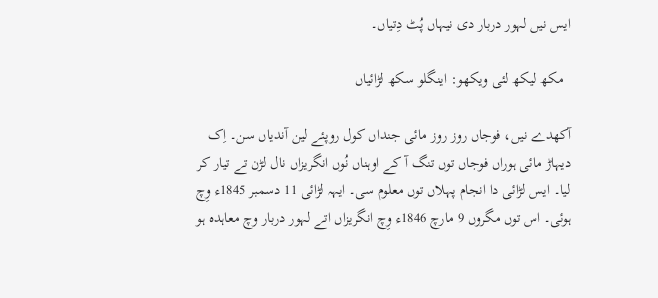ایس نیں لہور دربار دی نیہاں پُٹ دِتیاں۔

  مکھ لیکھ لئی ویکھو: اینگلو سکھ لڑائیاں

آکھدے نیں، فوجاں روز روز مائی جنداں کول روپئے لین آندیاں سن۔ اِک دیہاڑ مائی ہوراں فوجاں توں تنگ آ کے اوہناں نُوں انگریزاں نال لڑن تے تیار کر لیا۔ ایس لڑائی دا انجام پہلاں توں معلوم سی۔ ایہہ لڑائی 11 دسمبر 1845ء وِچ ہوئی۔ اس توں مگروں 9 مارچ 1846ء وِچ انگریزاں اتے لہور دربار وچ معاہدہ ہو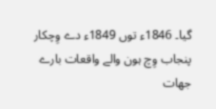گیا۔ 1846ء توں 1849ء دے وِچکار پنجاب وِچ ہون والے واقعات بارے جھات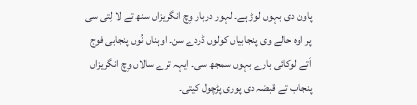پاون دی بہوں لوڑ ہے۔ لہور دربار وِچ انگریزاں سنھ تے لا لِتی سی پر اوہ حالے وی پنجابیاں کولوں ڈردے سن۔ اوہناں نُوں پنجابی فوج اَتے لوکائی بارے بہوں سمجھ سی۔ ایہہ ترے سالاں وِچ انگریزاں پنجاب تے قبضہ دی پوری پڑچول کیتی۔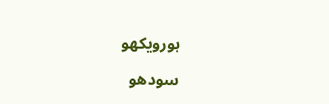ہورویکھو

سودھو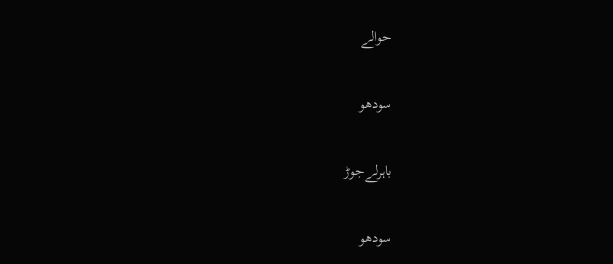حوالے

سودھو

باہرلےجوڑ

سودھو